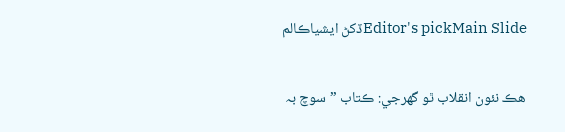Editor's pickMain Slideڏکڻ ايشياڪالم

ھڪ نئون انقلاب ٿو گھرجي: ڪتاب ”سوچ بہ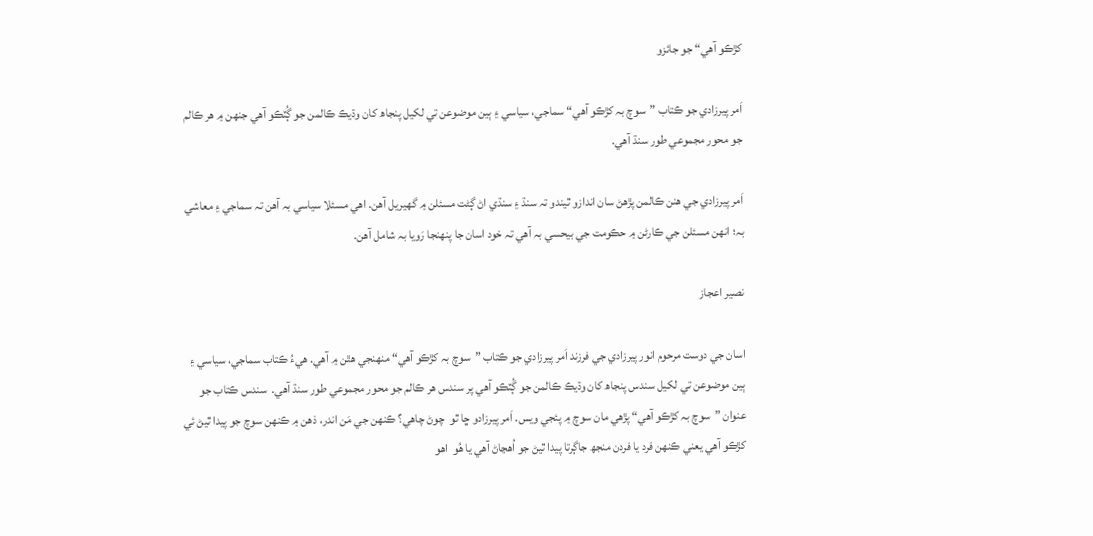کڙڪو آھي“ جو جائزو

اَمر پيرزادي جو ڪتاب ”سوچ بہ کڙڪو آھي“ سماجي، سياسي ۽ ٻين موضوعن تي لکيل پنجاھ کان وڌيڪ ڪالمن جو ڳُٽڪو آھي جنھن ۾ ھر ڪالم جو محور مجموعي طور سنڌ آھي.

اَمر پيرزادي جي ھنن ڪالمن پڙھڻ سان اندازو ٿيندو تہ سنڌ ۽ سنڌي اڻ ڳڻت مسئلن ۾ گھيريل آھن. اھي مسئلا سياسي بہ آھن تہ سماجي ۽ معاشي بہ؛ انھن مسئلن جي ڪارڻن ۾ حڪومت جي بيحسي بہ آھي تہ خود اسان جا پنھنجا رَويا بہ شامل آھن.

نصير اعجاز

اسان جي دوست مرحوم انور پيرزادي جي فرزند اَمر پيرزادي جو ڪتاب ”سوچ بہ کڙڪو آھي“ منھنجي ھٿن ۾ آھي. ھيءُ ڪتاب سماجي، سياسي ۽ ٻين موضوعن تي لکيل سندس پنجاھ کان وڌيڪ ڪالمن جو ڳُٽڪو آھي پر سندس ھر ڪالم جو محور مجموعي طور سنڌ آھي.  سندس ڪتاب جو عنوان ”سوچ بہ کڙڪو آھي“ پڙھي مان سوچ ۾ پئجي ويس. اَمر پيرزادو ڇا ٿو  چوڻ چاھي؟ ڪنھن جي مَن اندر، ذھن ۾ ڪنھن سوچ جو پيدا ٿيڻ ئي کڙڪو آھي يعني ڪنھن فرد يا فردن منجھ جاڳرتا پيدا ٿيڻ جو اُھڃاڻ آھي يا ھُو  اھو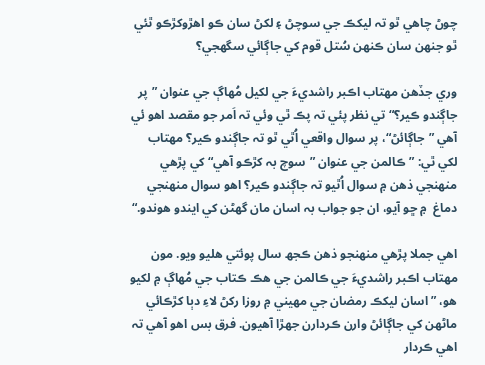چوڻ چاھي ٿو تہ ليکڪ جي سوچڻ ۽ لکڻ سان ڪو اھڙوکڙڪو ٿئي ٿو جنھن سان ڪنھن سُتل قوم کي جاڳائي سگھجي؟

وري جڏھن مھتاب اڪبر راشديءَ جي لکيل مُھاڳ جي عنوان ”پر جاڳندو ڪير؟“ تي نظر پئي تہ پڪ ٿي وئي تہ اَمر جو مقصد اھو ئي آھي ”جاڳائڻ“، پر سوال واقعي اُٿي ٿو تہ جاڳندو ڪير؟ مھتاب لکي ٿي: ”ڪالمن جي عنوان ”سوچ بہ کڙڪو آھي“ کي پڙھي منھنجي ذھن ۾ سوال اُٿيو تہ جاڳندو ڪير؟ اھو سوال منھنجي دماغ  ۾ ڇو آيو، ان جو جواب بہ اسان مان گھڻن کي ايندو ھوندو.“

اھي جملا پڙھي منھنجو ذھن ڪجھ سال پوئتي ھليو ويو. مون مھتاب اڪبر راشديءَ جي ڪالمن جي ھڪ ڪتاب جي مُھاڳ ۾ لکيو ھو، ”اسان ليکڪ رمضان جي مھيني ۾ روزا رکڻ لاءِ دٻا کڙڪائي ماڻھن کي جاڳائڻ وارن ڪردارن جھڙا آھيون. فرق بس اھو آھي تہ اھي ڪردار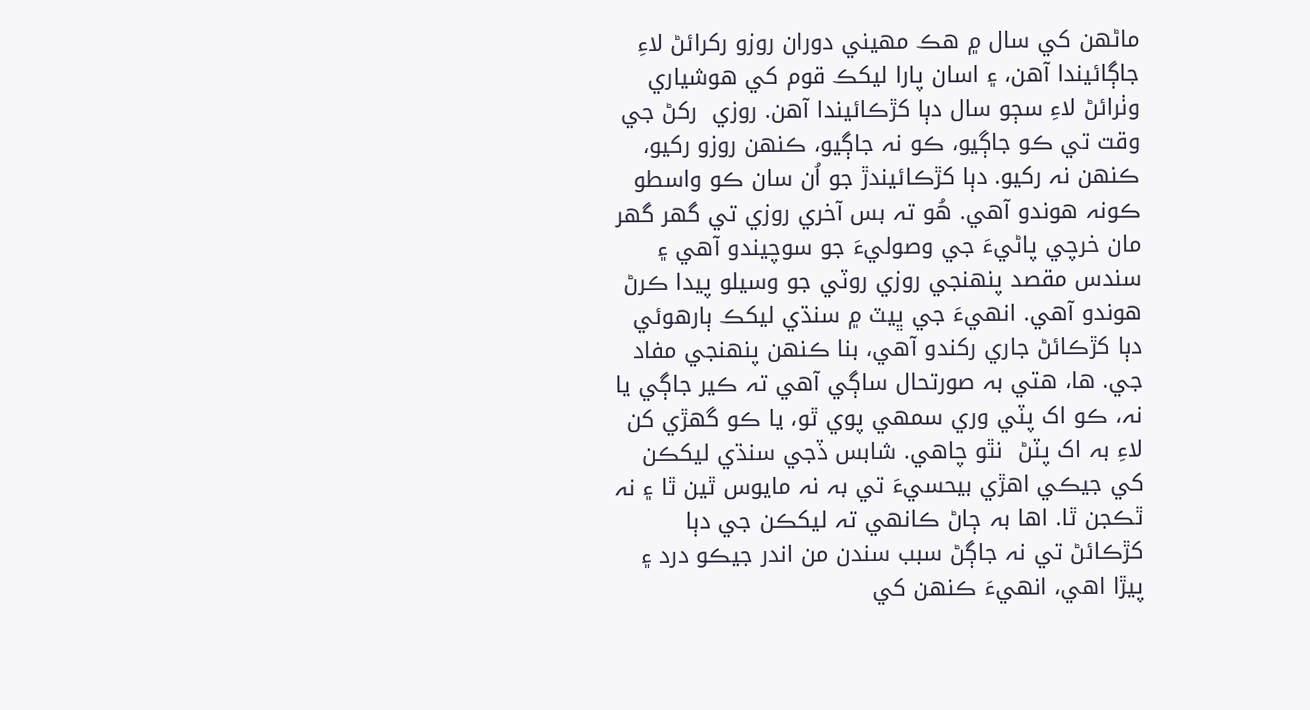ماڻھن کي سال ۾ ھڪ مھيني دوران روزو رکرائڻ لاءِ جاڳائيندا آھن، ۽ اسان پارا ليکڪ قوم کي ھوشياري وٺرائڻ لاءِ سڄو سال دٻا کڙڪائيندا آھن. روزي  رکڻ جي وقت تي ڪو جاڳيو، ڪو نہ جاڳيو، ڪنھن روزو رکيو، ڪنھن نہ رکيو. دٻا کڙڪائيندڙ جو اُن سان ڪو واسطو ڪونہ ھوندو آھي. ھُو تہ بس آخري روزي تي گھر گھر مان خرچي پاڻيءَ جي وصوليءَ جو سوچيندو آھي ۽ سندس مقصد پنھنجي روزي روٽي جو وسيلو پيدا ڪرڻ ھوندو آھي. انھيءَ جي ڀيٽ ۾ سنڌي ليکڪ ٻارھوئي  دٻا کڙڪائڻ جاري رکندو آھي، بنا ڪنھن پنھنجي مفاد جي. ھا، ھتي بہ صورتحال ساڳي آھي تہ ڪير جاڳي يا نہ، ڪو اک پٽي وري سمھي پوي ٿو، يا ڪو گھڙي کن لاءِ بہ اک پٽڻ  نٿو چاھي. شابس ڏجي سنڌي ليکڪن کي جيڪي اھڙي بيحسيءَ تي بہ نہ مايوس ٿين ٿا ۽ نہ ٿڪجن ٿا. اھا بہ ڄاڻ ڪانھي تہ ليکڪن جي دٻا کڙڪائڻ تي نہ جاڳڻ سبب سندن من اندر جيڪو درد ۽ پيڙا اھي، انھيءَ ڪنھن کي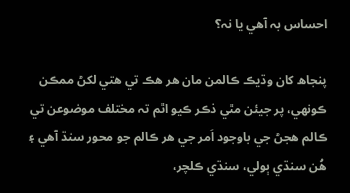احساس بہ آھي يا نہ؟

پنجاھ کان وڌيڪ ڪالمن مان ھر ھڪ تي ھتي لکڻ ممڪن ڪونھي، پر جيئن مٿي ذڪر ڪيو اٿم تہ مختلف موضوعن تي ڪالم ھجڻ جي باوجود اَمر جي ھر ڪالم جو محور سنڌ آھي ۽ ھُن سنڌي ٻولي، سنڌي ڪلچر،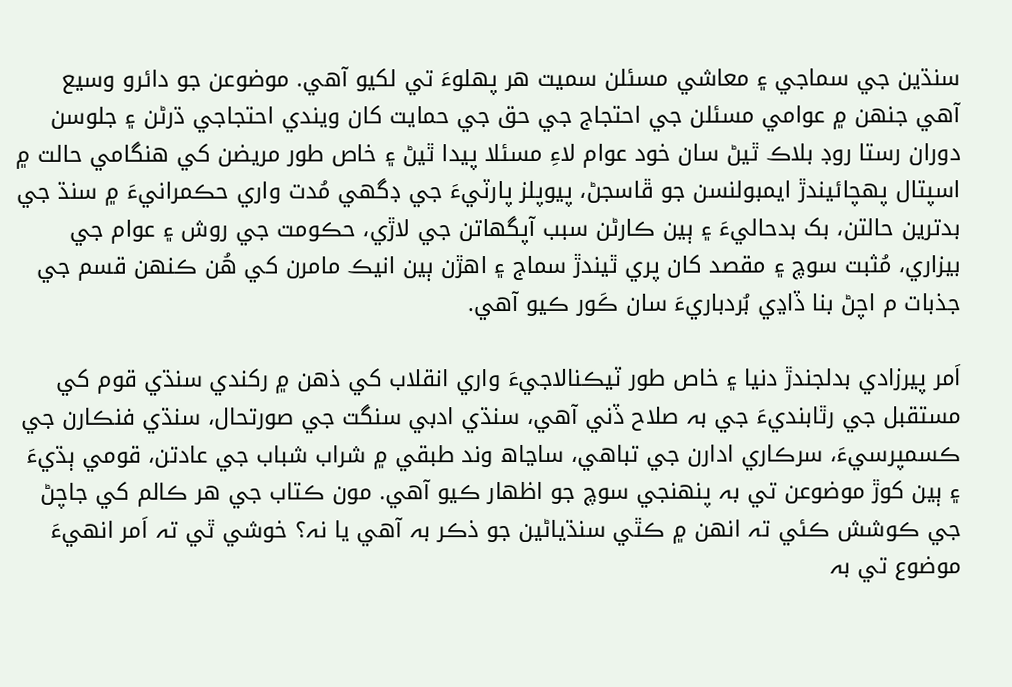سنڌين جي سماجي ۽ معاشي مسئلن سميت ھر پھلوءَ تي لکيو آھي. موضوعن جو دائرو وسيع آھي جنھن ۾ عوامي مسئلن جي احتجاج جي حق جي حمايت کان ويندي احتجاجي ڌرڻن ۽ جلوسن دوران رستا روڊ بلاڪ ٿيڻ سان خود عوام لاءِ مسئلا پيدا ٿيڻ ۽ خاص طور مريضن کي ھنگامي حالت ۾ اسپتال پھچائيندڙ ايمبولنسن جو ڦاسجڻ، پيوپلز پارٽيءَ جي ڊگھي مُدت واري حڪمرانيءَ ۾ سنڌ جي بدترين حالتن، بک بدحاليءَ ۽ ٻين ڪارڻن سبب آپگھاتن جي لاڙي، حڪومت جي روش ۽ عوام جي بيزاري، مُثبت سوچ ۽ مقصد کان پري ٿيندڙ سماج ۽ اھڙن ٻين انيڪ مامرن کي ھُن ڪنھن قسم جي جذبات م اچڻ بنا ڏاڍي بُردباريءَ سان ڪَور ڪيو آھي.

اَمر پيرزادي بدلجندڙ دنيا ۽ خاص طور ٽيڪنالاجيءَ واري انقلاب کي ذھن ۾ رکندي سنڌي قوم کي مستقبل جي رٿابنديءَ جي بہ صلاح ڏني آھي، سنڌي ادبي سنگت جي صورتحال، سنڌي فنڪارن جي ڪسمپرسيءَ، سرڪاري ادارن جي تباھي، ساڃاھ وند طبقي ۾ شراب شباب جي عادتن، قومي ٻڌيءَ ۽ ٻين کوڙ موضوعن تي بہ پنھنجي سوچ جو اظھار ڪيو آھي. مون ڪتاب جي ھر ڪالم کي جاچڻ جي ڪوشش ڪئي تہ انھن ۾ ڪٿي سنڌياڻين جو ذڪر بہ آھي يا نہ؟ خوشي ٿي تہ اَمر انھيءَ موضوع تي بہ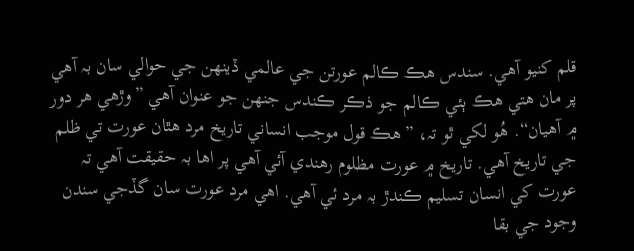قلم کنيو آھي. سندس ھڪ ڪالم عورتن جي عالمي ڏينھن جي حوالي سان بہ آھي پر مان ھتي ھڪ ٻئي ڪالم جو ذڪر ڪندس جنھن جو عنوان آھي ”وڙھي ھر دور ۾ آھيان“. ھُو لکي ٿو تہ، ”ھڪ قول موجب انساني تاريخ مرد ھٿان عورت تي ظلم جي تاريخ آھي. تاريخ ۾ عورت مظلوم رھندي آئي آھي پر اھا بہ حقيقت آھي تہ عورت کي انسان تسليم ڪندڙ بہ مرد ئي آھي. اھي مرد عورت سان گڏجي سندن وجود جي بقا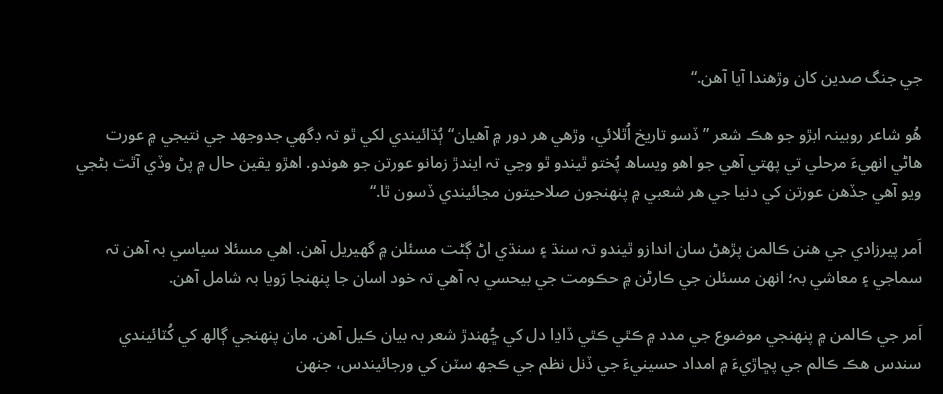جي جنگ صدين کان وڙھندا آيا آھن.“

ھُو شاعر روبينہ ابڙو جو ھڪ شعر ”ڏسو تاريخ اُٿلائي، وڙھي ھر دور ۾ آھيان“ ٻُڌائيندي لکي ٿو تہ ڊگھي جدوجھد جي نتيجي ۾ عورت ھاڻي انھيءَ مرحلي تي پھتي آھي جو اھو ويساھ پُختو ٿيندو ٿو وڃي تہ ايندڙ زمانو عورتن جو ھوندو. اھڙو يقين حال ۾ پڻ وڏي آٿت بڻجي ويو آھي جڏھن عورتن کي دنيا جي ھر شعبي ۾ پنھنجون صلاحيتون مڃائيندي ڏسون ٿا.“

اَمر پيرزادي جي ھنن ڪالمن پڙھڻ سان اندازو ٿيندو تہ سنڌ ۽ سنڌي اڻ ڳڻت مسئلن ۾ گھيريل آھن. اھي مسئلا سياسي بہ آھن تہ سماجي ۽ معاشي بہ؛ انھن مسئلن جي ڪارڻن ۾ حڪومت جي بيحسي بہ آھي تہ خود اسان جا پنھنجا رَويا بہ شامل آھن.

اَمر جي ڪالمن ۾ پنھنجي موضوع جي مدد ۾ ڪٿي ڪٿي ڏاڍا دل کي ڇُھندڙ شعر بہ بيان ڪيل آھن. مان پنھنجي ڳالھ کي کُٽائيندي سندس ھڪ ڪالم جي پڇاڙيءَ ۾ امداد حسينيءَ جي ڏنل نظم جي ڪجھ سٽن کي ورجائيندس، جنھن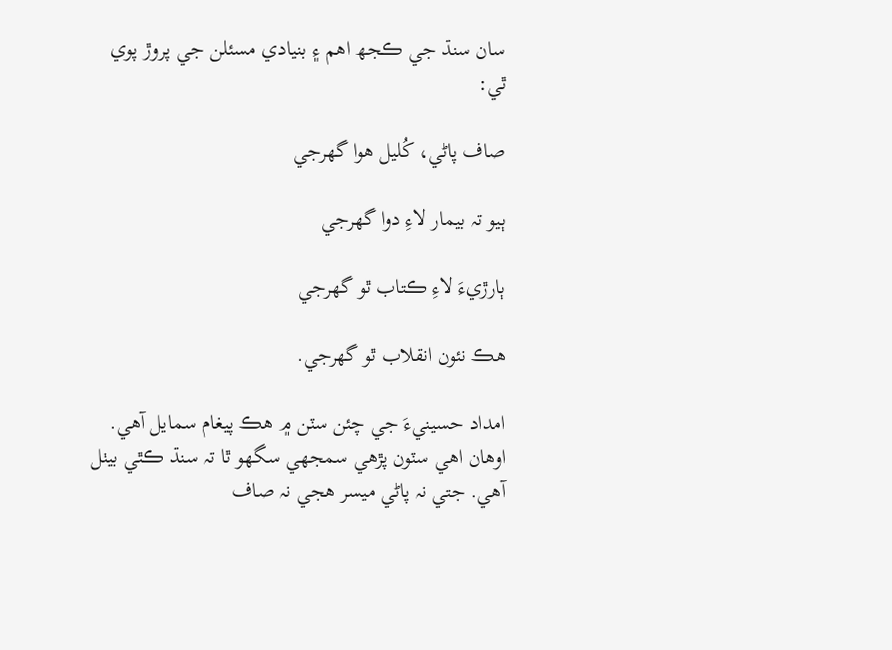سان سنڌ جي ڪجھ اھم ۽ بنيادي مسئلن جي پروڙ پوي ٿي:

صاف پاڻي، کُليل ھوا گھرجي

ٻيو تہ بيمار لاءِ دوا گھرجي

ٻارڙيءَ لاءِ ڪتاب ٿو گھرجي

ھڪ نئون انقلاب ٿو گھرجي.

امداد حسينيءَ جي چئن سٽن ۾ ھڪ پيغام سمايل آھي. اوھان اھي سٽون پڙھي سمجھي سگھو ٿا تہ سنڌ ڪٿي بيٺل آھي. جتي نہ پاڻي ميسر ھجي نہ صاف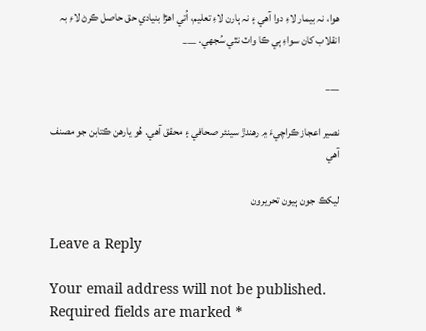ھوا، نہ بيمار لاءِ دوا آھي ۽ نہ ٻارن لاءِ تعليم، اُتي اھڙا بنيادي حق حاصل ڪرڻ لاءِ بہ انقلاب کان سواءِ ٻي ڪا واٽ نٿي سُجھي. ___

___

نصير اعجاز ڪراچيءَ ۾ رھندڙ سينئر صحافي ۽ محقق آھي. ھُو يارھن ڪتابن جو مصنف آھي

ليکڪ جون ٻيون تحريرون

Leave a Reply

Your email address will not be published. Required fields are marked *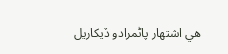هي اشتهار پاڻمرادو ڏيکاريل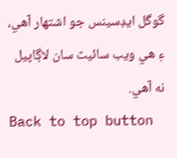گوگل ايڊسينس جو اشتهار آهي، ۽ هي ويب سائيٽ سان لاڳاپيل نه آهي.
Back to top button